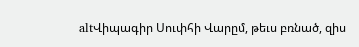altՎիպագիր Սուփհի Վարըմ, թեւս բռնած, զիս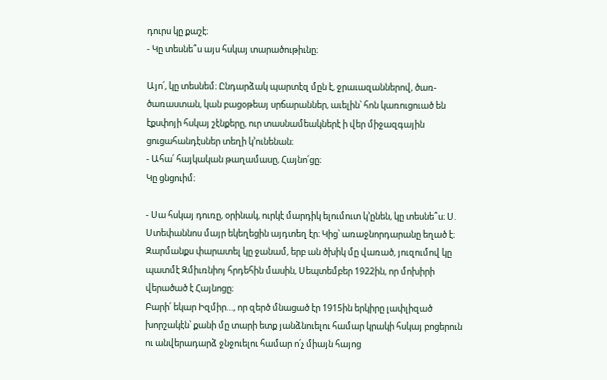դուրս կը քաշէ։
- Կը տեսնե՞ս այս հսկայ տարածութիւնը։

Այո՛, կը տեսնեմ։ Ընդարձակ պարտէզ մըն է, ջրաւազաններով, ծառ-ծառաստան, կան բացօթեայ սրճարաններ, աւելին՝ հոն կառուցուած են էքսփոյի հսկայ շէնքերը, ուր տասնամեակներէ ի վեր միջազգային ցուցահանդէսներ տեղի կ՚ունենան։
- Ահա՛ հայկական թաղամասը, Հայնո՛ցը։
Կը ցնցուիմ։

- Սա հսկայ դուռը, օրինակ, ուրկէ մարդիկ ելումուտ կ՚ընեն, կը տեսնե՞ս։ Ս. Ստեփաննոս մայր եկեղեցին այդտեղ էր։ Կից՝ առաջնորդարանը եղած է։
Զարմանքս փարատել կը ջանամ, երբ ան ծխիկ մը վառած, յուզումով կը պատմէ Զմիւռնիոյ հրդեհին մասին, Սեպտեմբեր 1922ին, որ մոխիրի վերածած է Հայնոցը։
Բարի՛ եկար Իզմիր…, որ զերծ մնացած էր 1915ին երկիրը լափլիզած խորշակէն՝ քանի մը տարի ետք յանձնուելու համար կրակի հսկայ բոցերուն ու անվերադարձ ջնջուելու համար ո՛չ միայն հայոց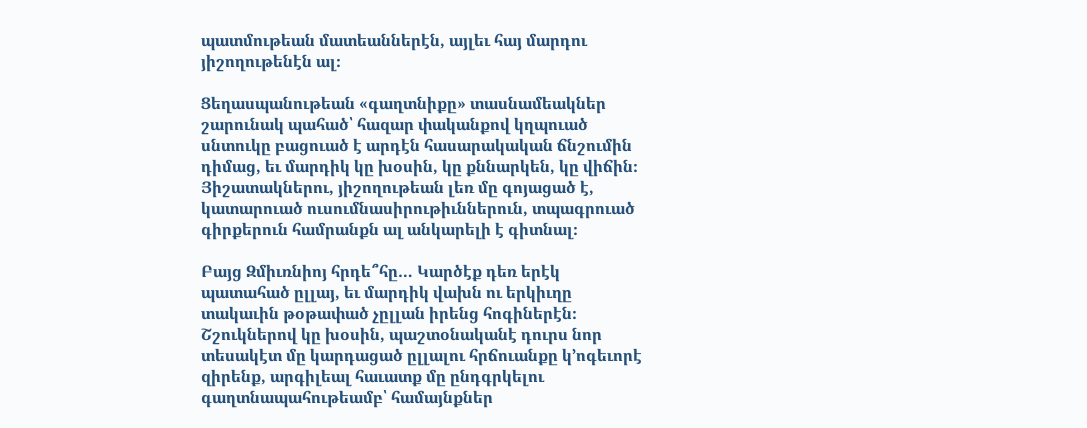պատմութեան մատեաններէն, այլեւ հայ մարդու յիշողութենէն ալ։

Ցեղասպանութեան «գաղտնիքը» տասնամեակներ շարունակ պահած՝ հազար փականքով կղպուած սնտուկը բացուած է արդէն հասարակական ճնշումին դիմաց, եւ մարդիկ կը խօսին, կը քննարկեն, կը վիճին։ Յիշատակներու, յիշողութեան լեռ մը գոյացած է, կատարուած ուսումնասիրութիւններուն, տպագրուած գիրքերուն համրանքն ալ անկարելի է գիտնալ։

Բայց Զմիւռնիոյ հրդե՞հը… Կարծէք դեռ երէկ պատահած ըլլայ, եւ մարդիկ վախն ու երկիւղը տակաւին թօթափած չըլլան իրենց հոգիներէն։ Շշուկներով կը խօսին, պաշտօնականէ դուրս նոր տեսակէտ մը կարդացած ըլլալու հրճուանքը կ՚ոգեւորէ զիրենք, արգիլեալ հաւատք մը ընդգրկելու գաղտնապահութեամբ՝ համայնքներ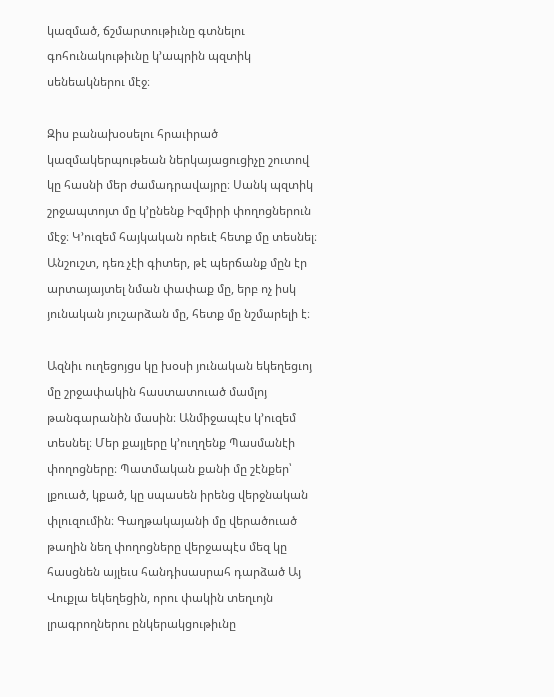կազմած, ճշմարտութիւնը գտնելու գոհունակութիւնը կ՚ապրին պզտիկ սենեակներու մէջ։

Զիս բանախօսելու հրաւիրած կազմակերպութեան ներկայացուցիչը շուտով կը հասնի մեր ժամադրավայրը։ Սանկ պզտիկ շրջապտոյտ մը կ՚ընենք Իզմիրի փողոցներուն մէջ։ Կ՚ուզեմ հայկական որեւէ հետք մը տեսնել։ Անշուշտ, դեռ չէի գիտեր, թէ պերճանք մըն էր արտայայտել նման փափաք մը, երբ ոչ իսկ յունական յուշարձան մը, հետք մը նշմարելի է։

Ազնիւ ուղեցոյցս կը խօսի յունական եկեղեցւոյ մը շրջափակին հաստատուած մամլոյ թանգարանին մասին։ Անմիջապէս կ՚ուզեմ տեսնել։ Մեր քայլերը կ՚ուղղենք Պասմանէի փողոցները։ Պատմական քանի մը շէնքեր՝ լքուած, կքած, կը սպասեն իրենց վերջնական փլուզումին։ Գաղթակայանի մը վերածուած թաղին նեղ փողոցները վերջապէս մեզ կը հասցնեն այլեւս հանդիսասրահ դարձած Այ Վուքլա եկեղեցին, որու փակին տեղւոյն լրագրողներու ընկերակցութիւնը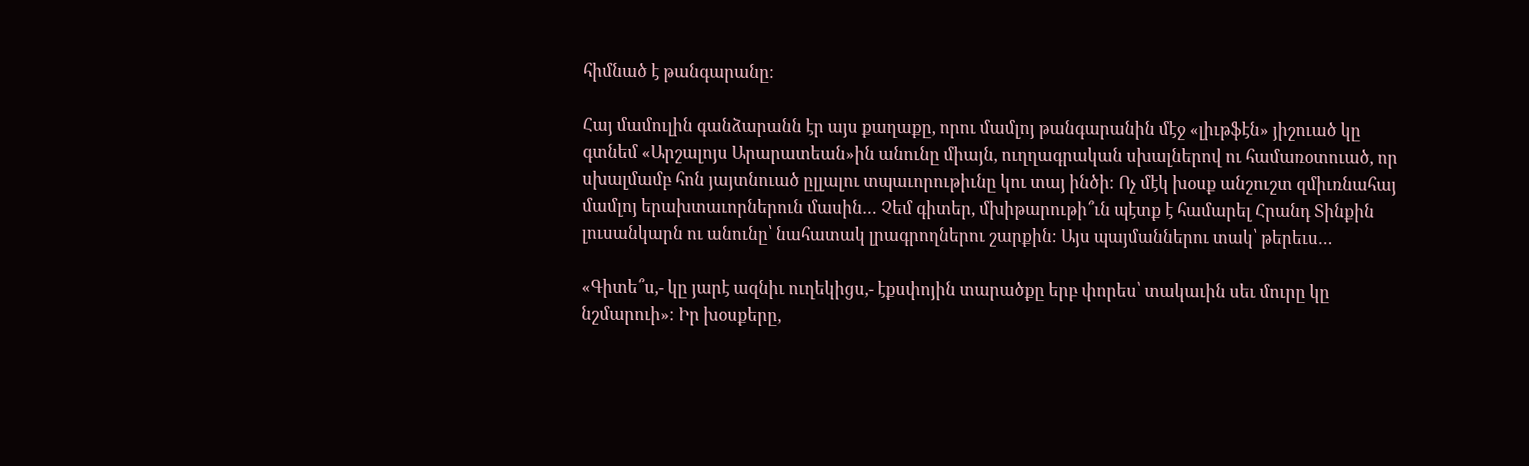հիմնած է թանգարանը։

Հայ մամուլին գանձարանն էր այս քաղաքը, որու մամլոյ թանգարանին մէջ «լիւթֆէն» յիշուած կը գտնեմ «Արշալոյս Արարատեան»ին անունը միայն, ուղղագրական սխալներով ու համառօտուած, որ սխալմամբ հոն յայտնուած ըլլալու տպաւորութիւնը կու տայ ինծի։ Ոչ մէկ խօսք անշուշտ զմիւռնահայ մամլոյ երախտաւորներուն մասին… Չեմ գիտեր, մխիթարութի՞ւն պէտք է համարել Հրանդ Տինքին լուսանկարն ու անունը՝ նահատակ լրագրողներու շարքին։ Այս պայմաններու տակ՝ թերեւս…

«Գիտե՞ս,- կը յարէ ազնիւ ուղեկիցս,- էքսփոյին տարածքը երբ փորես՝ տակաւին սեւ մուրը կը նշմարուի»։ Իր խօսքերը,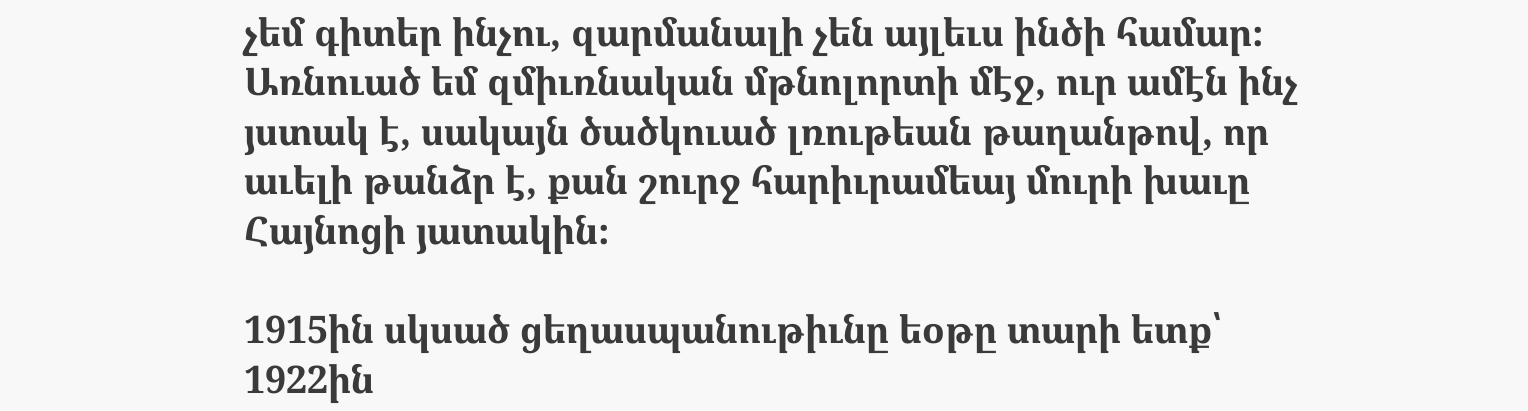չեմ գիտեր ինչու, զարմանալի չեն այլեւս ինծի համար։ Առնուած եմ զմիւռնական մթնոլորտի մէջ, ուր ամէն ինչ յստակ է, սակայն ծածկուած լռութեան թաղանթով, որ աւելի թանձր է, քան շուրջ հարիւրամեայ մուրի խաւը Հայնոցի յատակին։

1915ին սկսած ցեղասպանութիւնը եօթը տարի ետք՝ 1922ին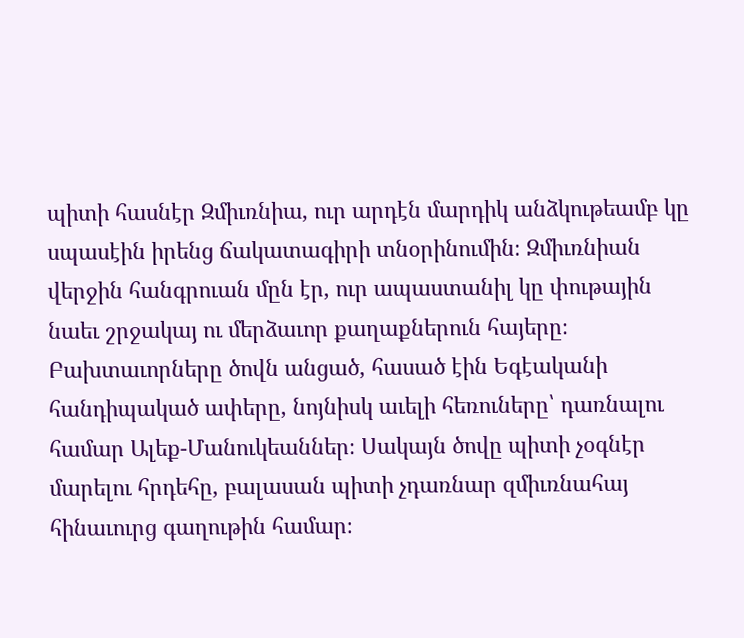պիտի հասնէր Զմիւռնիա, ուր արդէն մարդիկ անձկութեամբ կը սպասէին իրենց ճակատագիրի տնօրինումին։ Զմիւռնիան վերջին հանգրուան մըն էր, ուր ապաստանիլ կը փութային նաեւ շրջակայ ու մերձաւոր քաղաքներուն հայերը։ Բախտաւորները ծովն անցած, հասած էին Եգէականի հանդիպակած ափերը, նոյնիսկ աւելի հեռուները՝ դառնալու համար Ալեք-Մանուկեաններ։ Սակայն ծովը պիտի չօգնէր մարելու հրդեհը, բալասան պիտի չդառնար զմիւռնահայ հինաւուրց գաղութին համար։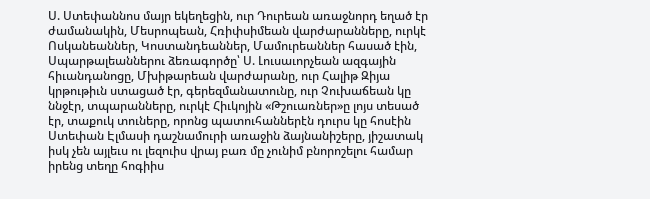Ս. Ստեփաննոս մայր եկեղեցին, ուր Դուրեան առաջնորդ եղած էր ժամանակին, Մեսրոպեան, Հռիփսիմեան վարժարանները, ուրկէ Ոսկանեաններ, Կոստանդեաններ, Մամուրեաններ հասած էին, Սպարթալեաններու ձեռագործը՝ Ս. Լուսաւորչեան ազգային հիւանդանոցը, Մխիթարեան վարժարանը, ուր Հալիթ Զիյա կրթութիւն ստացած էր, գերեզմանատունը, ուր Չուխաճեան կը ննջէր, տպարանները, ուրկէ Հիւկոյին «Թշուառներ»ը լոյս տեսած էր, տաքուկ տուները, որոնց պատուհաններէն դուրս կը հոսէին Ստեփան Էլմասի դաշնամուրի առաջին ձայնանիշերը, յիշատակ իսկ չեն այլեւս ու լեզուիս վրայ բառ մը չունիմ բնորոշելու համար իրենց տեղը հոգիիս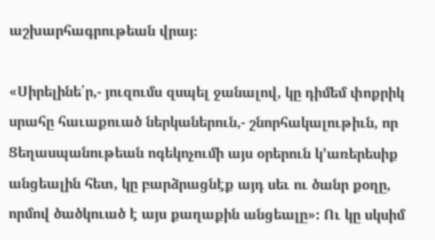աշխարհագրութեան վրայ։

«Սիրելինե՛ր,- յուզումս զսպել ջանալով, կը դիմեմ փոքրիկ սրահը հաւաքուած ներկաներուն,- շնորհակալութիւն, որ Ցեղասպանութեան ոգեկոչումի այս օրերուն կ՚առերեսիք անցեալին հետ, կը բարձրացնէք այդ սեւ ու ծանր քօղը, որմով ծածկուած է այս քաղաքին անցեալը»։ Ու կը սկսիմ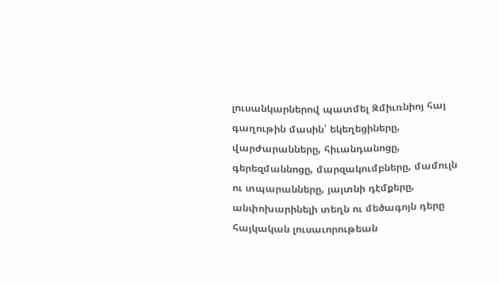լուսանկարներով պատմել Զմիւռնիոյ հայ գաղութին մասին՝ եկեղեցիները, վարժարանները, հիւանդանոցը, գերեզմաննոցը, մարզակումբները, մամուլն ու տպարանները, յայտնի դէմքերը, անփոխարինելի տեղն ու մեծագոյն դերը հայկական լուսաւորութեան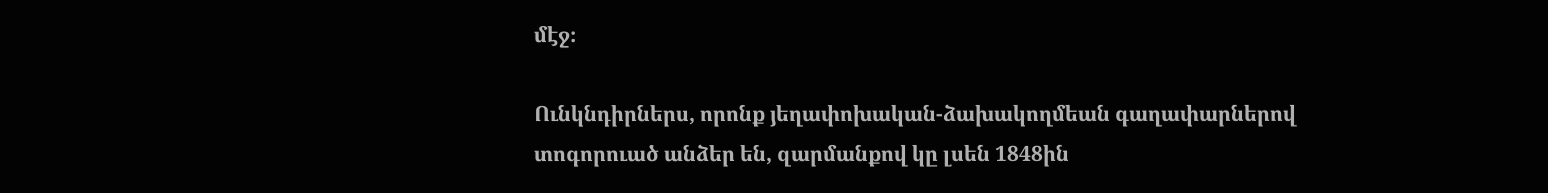մէջ։

Ունկնդիրներս, որոնք յեղափոխական-ձախակողմեան գաղափարներով տոգորուած անձեր են, զարմանքով կը լսեն 1848ին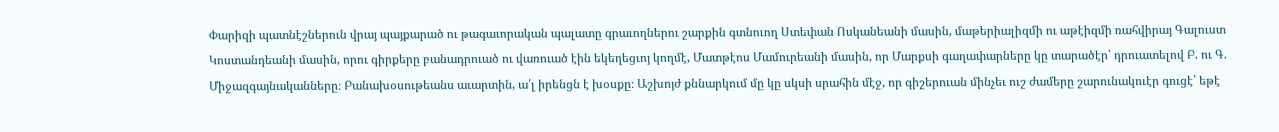Փարիզի պատնէշներուն վրայ պայքարած ու թագաւորական պալատը գրաւողներու շարքին գտնուող Ստեփան Ոսկանեանի մասին, մաթերիալիզմի ու աթէիզմի ռահվիրայ Գալուստ Կոստանդեանի մասին, որու գիրքերը բանադրուած ու վառուած էին եկեղեցւոյ կողմէ, Մատթէոս Մամուրեանի մասին, որ Մարքսի գաղափարները կը տարածէր՝ դրուատելով Բ. ու Գ. Միջազգայնականները։ Բանախօսութեանս աւարտին, ա՛լ իրենցն է խօսքը։ Աշխոյժ քննարկում մը կը սկսի սրահին մէջ, որ գիշերուան մինչեւ ուշ ժամերը շարունակուէր գուցէ՝ եթէ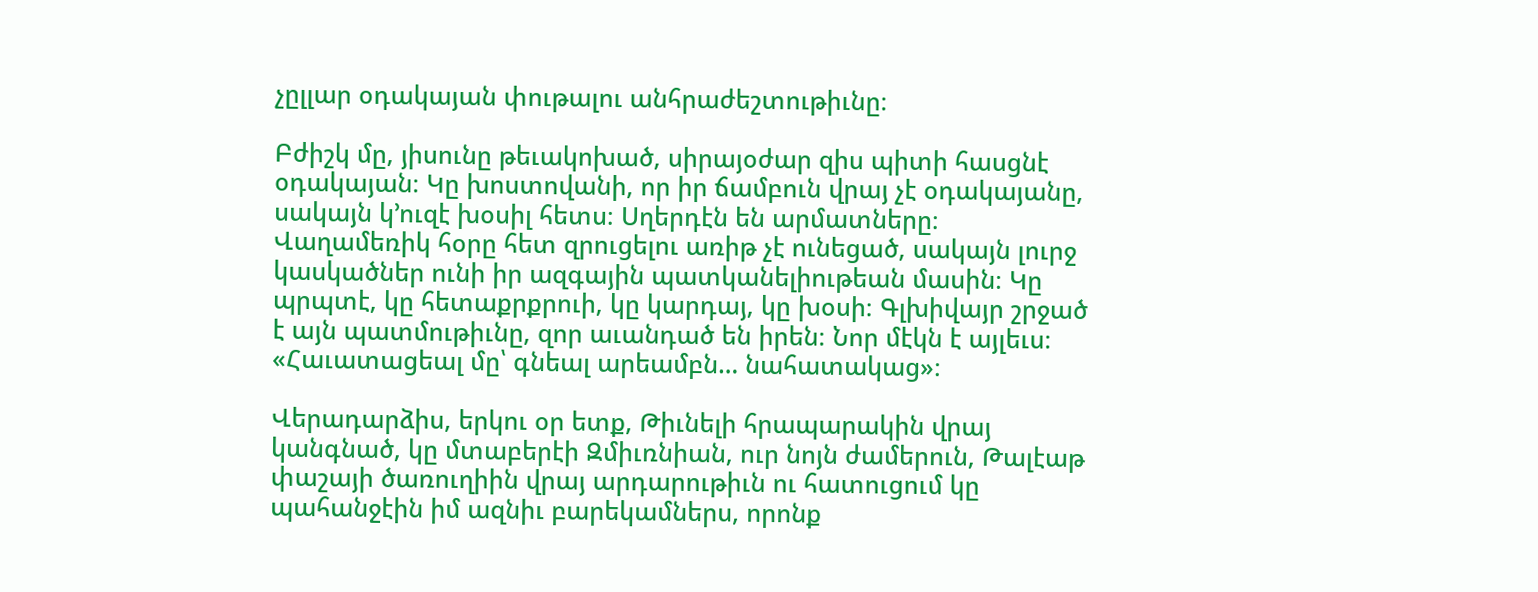չըլլար օդակայան փութալու անհրաժեշտութիւնը։

Բժիշկ մը, յիսունը թեւակոխած, սիրայօժար զիս պիտի հասցնէ օդակայան։ Կը խոստովանի, որ իր ճամբուն վրայ չէ օդակայանը, սակայն կ՚ուզէ խօսիլ հետս։ Սղերդէն են արմատները։ Վաղամեռիկ հօրը հետ զրուցելու առիթ չէ ունեցած, սակայն լուրջ կասկածներ ունի իր ազգային պատկանելիութեան մասին։ Կը պրպտէ, կը հետաքրքրուի, կը կարդայ, կը խօսի։ Գլխիվայր շրջած է այն պատմութիւնը, զոր աւանդած են իրեն։ Նոր մէկն է այլեւս։ «Հաւատացեալ մը՝ գնեալ արեամբն… նահատակաց»։

Վերադարձիս, երկու օր ետք, Թիւնելի հրապարակին վրայ կանգնած, կը մտաբերէի Զմիւռնիան, ուր նոյն ժամերուն, Թալէաթ փաշայի ծառուղիին վրայ արդարութիւն ու հատուցում կը պահանջէին իմ ազնիւ բարեկամներս, որոնք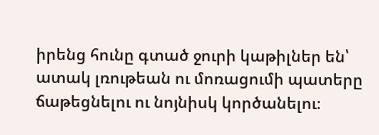իրենց հունը գտած ջուրի կաթիլներ են՝ ատակ լռութեան ու մոռացումի պատերը ճաթեցնելու ու նոյնիսկ կործանելու։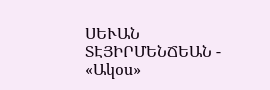ՍԵՒԱՆ ՏԷՅԻՐՄԵՆՃԵԱՆ - «Ակօս»